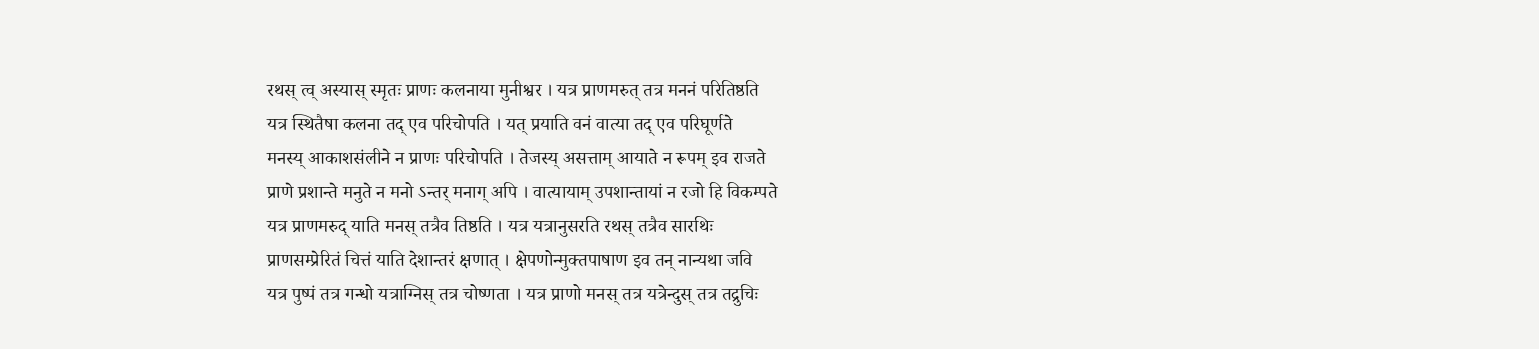रथस् त्व् अस्यास् स्मृतः प्राणः कलनाया मुनीश्वर । यत्र प्राणमरुत् तत्र मननं परितिष्ठति
यत्र स्थितैषा कलना तद् एव परिचोपति । यत् प्रयाति वनं वात्या तद् एव परिघूर्णते
मनस्य् आकाशसंलीने न प्राणः परिचोपति । तेजस्य् असत्ताम् आयाते न रूपम् इव राजते
प्राणे प्रशान्ते मनुते न मनो ऽन्तर् मनाग् अपि । वात्यायाम् उपशान्तायां न रजो हि विकम्पते
यत्र प्राणमरुद् याति मनस् तत्रैव तिष्ठति । यत्र यत्रानुसरति रथस् तत्रैव सारथिः
प्राणसम्प्रेरितं चित्तं याति देशान्तरं क्षणात् । क्षेपणोन्मुक्तपाषाण इव तन् नान्यथा जवि
यत्र पुष्पं तत्र गन्धो यत्राग्निस् तत्र चोष्णता । यत्र प्राणो मनस् तत्र यत्रेन्दुस् तत्र तद्रुचिः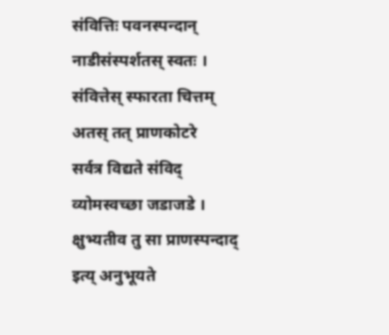संवित्तिः पवनस्पन्दान् नाडीसंस्पर्शतस् स्वतः । संवित्तेस् स्फारता चित्तम् अतस् तत् प्राणकोटरे
सर्वत्र विद्यते संविद् व्योमस्वच्छा जडाजडे । क्षुभ्यतीव तु सा प्राणस्पन्दाद् इत्य् अनुभूयते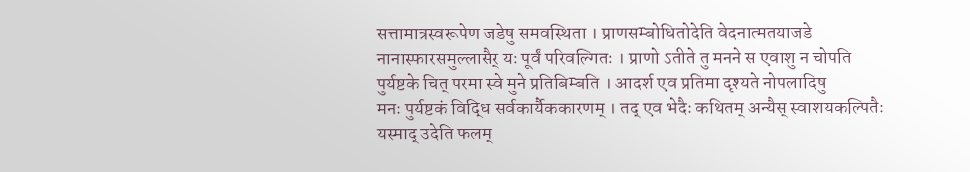सत्तामात्रस्वरूपेण जडेषु समवस्थिता । प्राणसम्बोधितोदेति वेदनात्मतयाजडे
नानास्फारसमुल्लासैर् यः पूर्वं परिवल्गितः । प्राणो ऽतीते तु मनने स एवाशु न चोपति
पुर्यष्टके चित् परमा स्वे मुने प्रतिबिम्बति । आदर्श एव प्रतिमा दृश्यते नोपलादिषु
मनः पुर्यष्टकं विद्धि सर्वकार्यैककारणम् । तद् एव भेदैः कथितम् अन्यैस् स्वाशयकल्पितैः
यस्माद् उदेति फलम्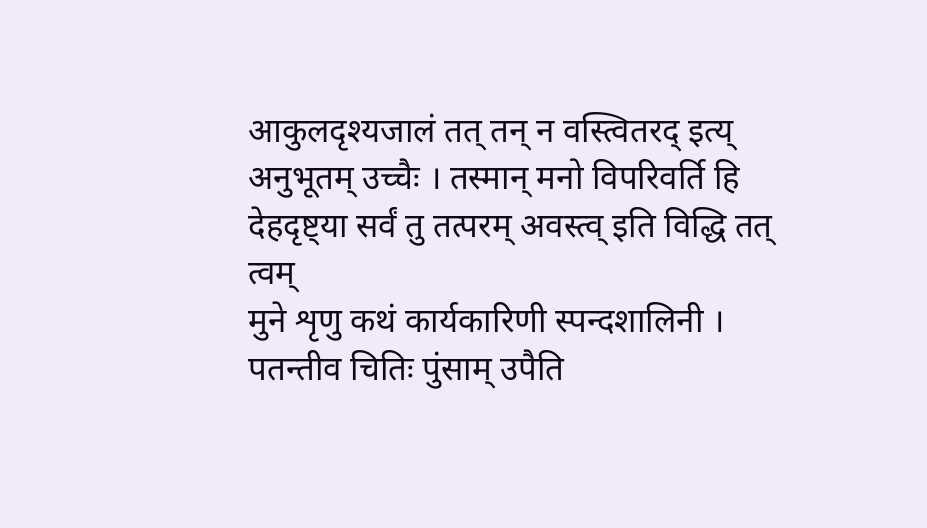आकुलदृश्यजालं तत् तन् न वस्त्वितरद् इत्य् अनुभूतम् उच्चैः । तस्मान् मनो विपरिवर्ति हि देहदृष्ट्या सर्वं तु तत्परम् अवस्त्व् इति विद्धि तत् त्वम्
मुने शृणु कथं कार्यकारिणी स्पन्दशालिनी । पतन्तीव चितिः पुंसाम् उपैति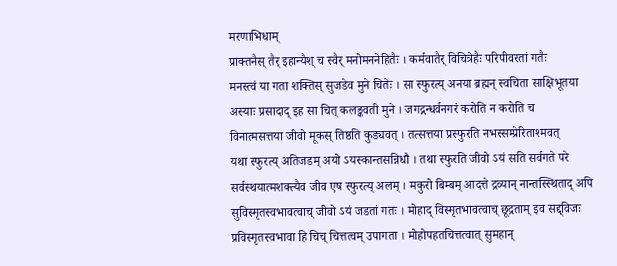मरणाभिधाम्
प्राक्तनैस् तैर् इहान्यैश् च स्वैर् मनोमननेहितैः । कर्मवातैर् विचित्रेहैः परिपीवरतां गतैः
मनस्त्वं या गता शक्तिस् सुजडेव मुने चितेः । सा स्फुरत्य् अनया ब्रह्मन् स्वचिता साक्षिभूतया
अस्याः प्रसादाद् इह सा चित् कलङ्कवती मुने । जगद्गन्धर्वनगरं करोति न करोति च
विनात्मसत्तया जीवो मूकस् तिष्ठति कुड्यवत् । तत्सत्तया प्रस्फुरति नभस्सम्प्रेरिताश्मवत्
यथा स्फुरत्य् अतिजडम् अयो ऽयस्कान्तसन्निधौ । तथा स्फुरति जीवो ऽयं सति सर्वगते परे
सर्वस्थयात्मशक्त्यैव जीव एष स्फुरत्य् अलम् । मकुरो बिम्बम् आदत्ते द्रव्यान् नान्तस्स्थिताद् अपि
सुविस्मृतस्वभावत्वाच् जीवो ऽयं जडतां गतः । मोहाद् विस्मृतभावत्वाच् छूद्रताम् इव सद्द्विजः
प्रविस्मृतस्वभावा हि चिच् चित्तत्वम् उपागता । मोहोपहतचित्तत्वात् सुमहान्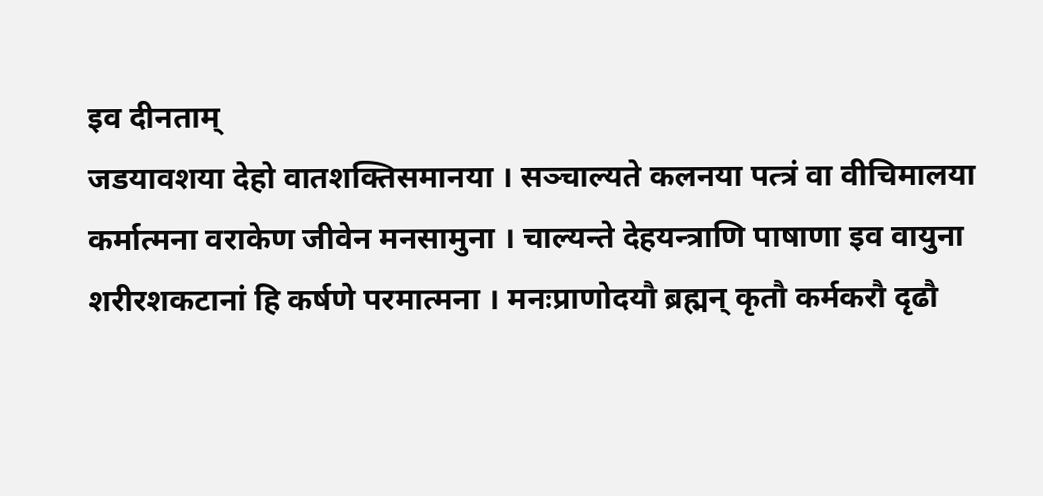इव दीनताम्
जडयावशया देहो वातशक्तिसमानया । सञ्चाल्यते कलनया पत्त्रं वा वीचिमालया
कर्मात्मना वराकेण जीवेन मनसामुना । चाल्यन्ते देहयन्त्राणि पाषाणा इव वायुना
शरीरशकटानां हि कर्षणे परमात्मना । मनःप्राणोदयौ ब्रह्मन् कृतौ कर्मकरौ दृढौ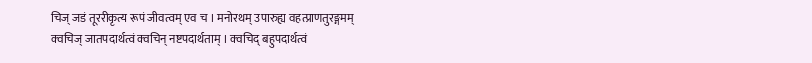चिज् जडं तूररीकृत्य रूपं जीवत्वम् एव च । मनोरथम् उपारुह्य वहत्प्राणतुरङ्गमम्
क्वचिज् जातपदार्थत्वं क्वचिन् नष्टपदार्थताम् । क्वचिद् बहुपदार्थत्वं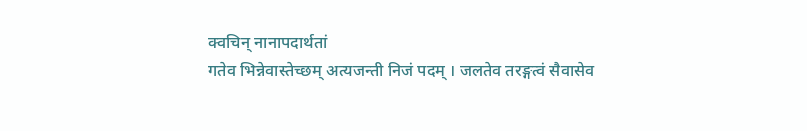क्वचिन् नानापदार्थतां
गतेव भिन्नेवास्तेच्छम् अत्यजन्ती निजं पदम् । जलतेव तरङ्गत्वं सैवासेव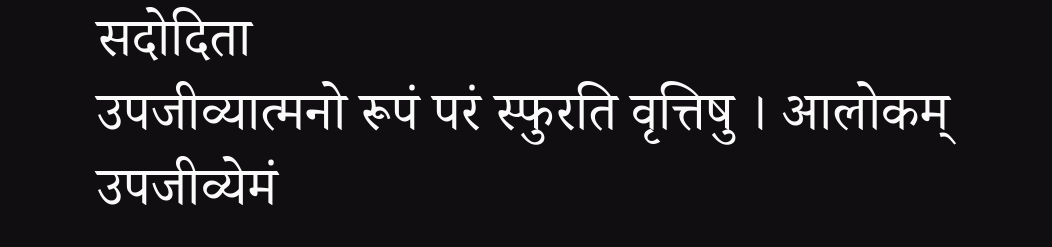सदोदिता
उपजीव्यात्मनो रूपं परं स्फुरति वृत्तिषु । आलोकम् उपजीव्येमं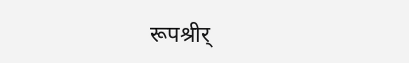रूपश्रीर्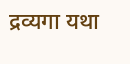द्रव्यगा यथा